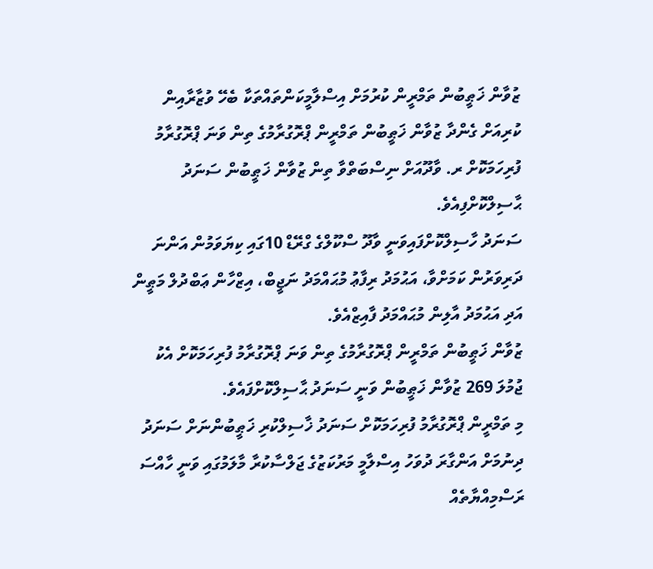ޒުވާން ޚަޠީބުން ތަމްރީން ކުރުމަށް އިސްލާމީކަންތައްތަކާ ބެހޭ ވުޒާރާއިން ކުރިއަށް ގެންދާ ޒުވާން ޚަޠީބުން ތަމްރީން ޕްރޮގުރާމުގެ ތިން ވަނަ ޕްރޮގުރާމު ފުރިހަމަކޮށް ރ. ވާދޫއަށް ނިސްބަތްވާ ތިން ޒުވާން ޚަޠީބުން ސަނަދު ޙާސިލްކޮށްފިއެވެ.
ސަނަދު ހާސިލްކޮށްފައިވަނީ ވާދޫ ސްކޫލްގެ ގްރޭޑް 10ގައި ކިޔަވަމުން އަންނަ ދަރިވަރުން ކަމަށްވާ، އަޙުމަދު ރިފާޢު މުޙައްމަދު ނަޖީބް، އިޒްހާން ޢަބްދުލް މަޠީން އަދި އަޙުމަދު އާލިން މުޙައްމަދު ފާއިޒްއެވެ.
ޒުވާން ޚަޠީބުން ތަމްރީން ޕްރޮގުރާމުގެ ތިން ވަނަ ޕްރޮގުރާމު ފުރިހަމަކޮށް އެކު ޖުމުލަ 269 ޒުވާން ޚަޠީބުން ވަނީ ސަނަދު ޙާސިލްކޮށްފައެވެ.
މި ތަމްރީން ޕްރޮގުރާމު ފުރިހަމަކޮށް ސަނަދު ޚާސިލްކުރި ޚަޠީބުންނަށް ސަނަދު ދިނުމަށް އަންގާރަ ދުވަހު އިސްލާމީ މަރުކަޒުގެ ޖަލްސާކުރާ މާލަމުގައި ވަނީ ހާއްސަ ރަސްމިއްޔާތެއް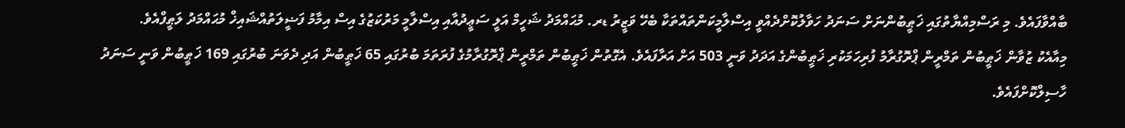ބާއްވާފައެވެ. މި ރަސްމިއްޔާތުގައި ޚަޠީބުންނަށް ސަނަދު ހަވާލުކޮށްދެއްވީ އިސްލާމީކަންތައްތަކާ ބެހޭ ވަޒީރު ޑރ. މުޙައްމަދު ޝަހީމް އަލީ ސަޢީދުއާއި އިސްލާމީ މަރުކަޒުގެ އިސް އިމާމު ފަޟީލަތުއްޝައިޚް މުޙައްމަދު ލަޠީފްއެވެ.
މިއާއެކު ޒުވާން ޚަޠީބުން ތަމްރީން ޕްރޮގުރާމު ފުރިހަމަކުރި ޚަޠީބުންގެ އަދަދު ވަނީ 503 އަށް އަރާފައެވެ. އެގޮތުން ޚަޠީބުން ތަމްރީން ޕްރޮގުރާމުގެ ފުރަތަމަ ބުރުގައި 65 ޚަޠީބުން އަދި ދެވަނަ ބުރުގައި 169 ޚަޠީބުން ވަނީ ސަނަދު ހާސިލްކޮށްފައެވެ.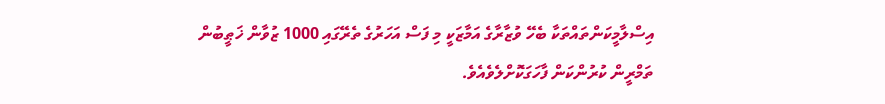އިސްލާމީކަންތައްތަކާ ބެހޭ ވުޒާރާގެ އަމާޒަކީ މި ފަސް އަހަރުގެ ތެރޭގައި 1000 ޒުވާން ޚަޠީބުން ތަމްރީން ކުރުންކަން ފާހަގަކޮށްލެވެއެވެ.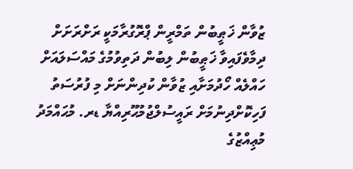ޒުވާން ޚަޠީބުން ތަމްރީން ޕްރޮގުރާމަކީ ރަށްރަށަށް ދިމާވެފައިވާ ޚަޠީބުން ލިބުން ދަތިވުމުގެ މައްސަލައަށް ހައްލެއް ހޯދުމަށާއި ޒުވާން ކުދިންނަށް މި ފުރުސަތު ފަހިކޮށްދިނުމަށް ރައީސުލްޖުމުޙޫރިއްޔާ ޑރ. މުޙައްމަދު މުޢިއްޒުގެ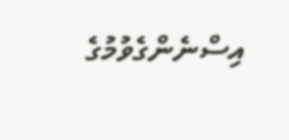އިސްނެންގެވުމުގެ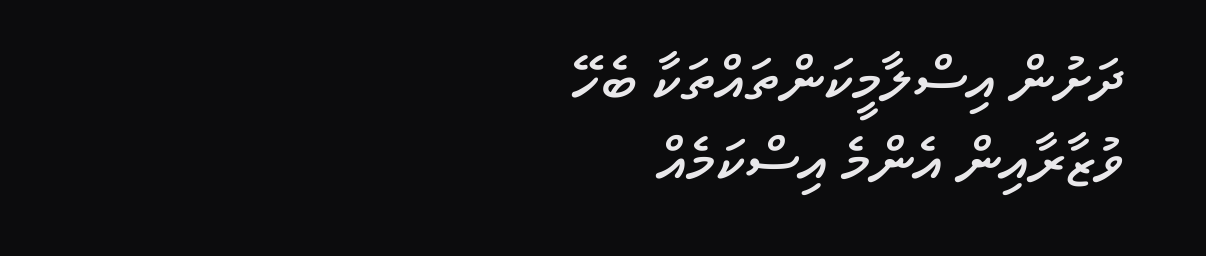ދަށުން އިސްލާމީކަންތައްތަކާ ބެހޭ ވުޒާރާއިން އެންމެ އިސްކަމެއް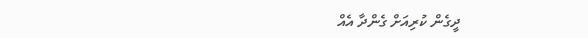ދީގެން ކުރިއަށް ގެންދާ އެއް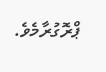ޕްރޮގުރާމެވެ.